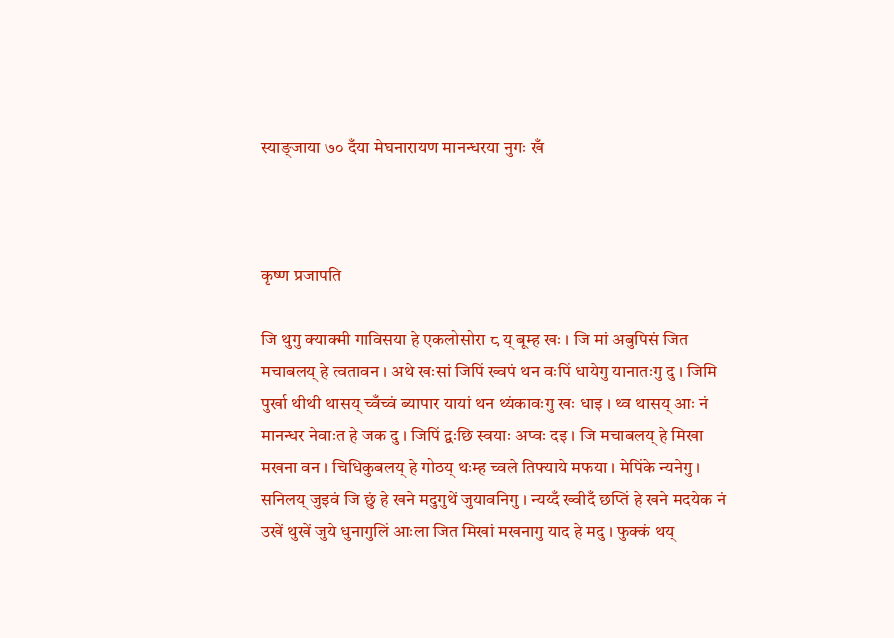स्याङ्जाया ७० दँया मेघनारायण मानन्धरया नुगः खँ



कृष्ण प्रजापति

जि थुगु क्याक्मी गाविसया हे एकलोसोरा ८ य् बूम्ह खः । जि मां अबुपिसं जित मचाबलय् हे त्वतावन । अथे खःसां जिपिं ख्वपं थन वःपिं धायेगु यानातःगु दु । जिमि पुर्खा थीथी थासय् च्वँच्वं ब्यापार यायां थन थ्यंकावःगु खः धाइ । थ्व थासय् आः नं मानन्धर नेवाःत हे जक दु । जिपिं द्वःछि स्वयाः अप्वः दइ । जि मचाबलय् हे मिखा मखना वन । चिधिकुबलय् हे गोठय् थःम्ह च्वले तिफ्याये मफया । मेपिंके न्यनेगु । सनिलय् जुइवं जि छुं हे खने मदुगुथें जुयावनिगु । न्यय्दँ ख्वीदँ छप्तिं हे खने मदयेक नं उखें थुखें जुये धुनागुलिं आःला जित मिखां मखनागु याद हे मदु । फुक्कं थय्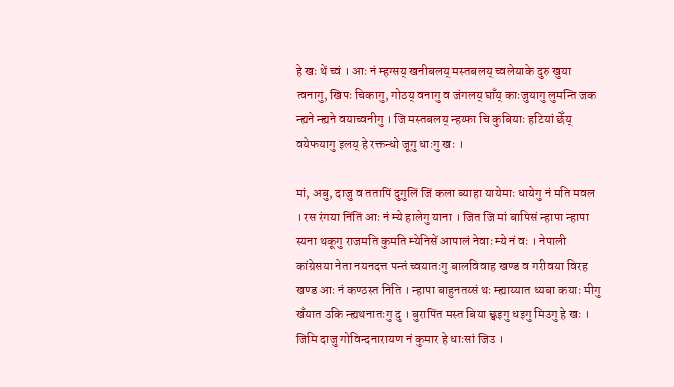हे खः थें च्वं । आः नं म्हग्सय् खनीबलय् मस्तबलय् च्वलेयाके दुरु खुया त्वनागु, खिपः चिकागु, गोठय् वनागु व जंगलय् घाँय् काःजुयागु लुमन्ति जक न्ह्यने न्ह्यने वयाच्वनीगु । जि मस्तबलय् न्हय्फा चि कुबियाः हटियां छेँय् वयेफयागु इलय् हे रक्तन्धो जूगु धाःगु खः ।

मां, अबु, दाजु व ततापिं दुगुलिं जिं कला ब्याहा यायेमाः धायेगु नं मति मवल । रस रंगया निंतिं आः नं म्ये हालेगु याना । जित जि मां बापिसं न्हापा न्हापा स्यना थकूगु राजमति कुमति म्येनिसें आपालं नेवाः म्ये नं वः । नेपाली कांग्रेसया नेता नयनदत्त पन्तं च्वयातःगु बालविवाह खण्ड व गरीवया विरह खण्ड आः नं कण्ठस्त निति । न्हापा बाहुनतय्सं थः म्ह्याय्यात ध्यबा कयाः मीगु खँयात उकि न्ह्यथनातःगु दु । बुरापिंत मस्त बिया छ्वइगु धइगु मिउगु हे खः । जिमि दाजु गोविन्दनारायण नं कुमार हे धाःसां जिउ ।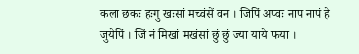कला छकः हःगु खःसां मच्वंसें वन । जिपिं अप्वः नाप नापं हे जुयेपिं । जिं नं मिखां मखंसां छुं छुं ज्या याये फया ।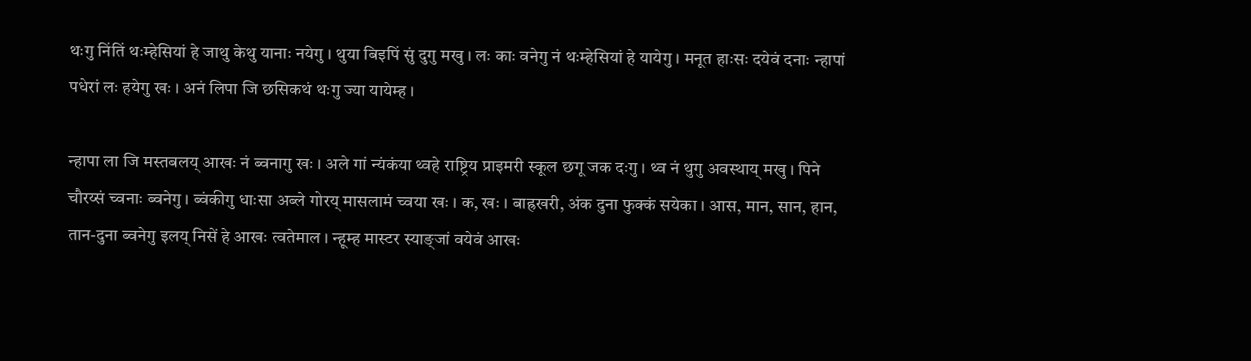थःगु निंतिं थःम्हेसियां हे जाथु केथु यानाः नयेगु । थुया बिइपिं सुं दुगु मखु । लः काः वनेगु नं थःम्हेसियां हे यायेगु । मनूत हाःसः दयेवं दनाः न्हापां पधेरां लः हयेगु खः । अनं लिपा जि छसिकथं थःगु ज्या यायेम्ह ।

न्हापा ला जि मस्तबलय् आखः नं ब्वनागु खः । अले गां न्यंकंया थ्वहे राष्ट्रिय प्राइमरी स्कूल छगू जक दःगु । थ्व नं थुगु अवस्थाय् मखु । पिने चौरय्सं च्वनाः ब्वनेगु । ब्वंकीगु धाःसा अब्ले गोरय् मासलामं च्वया खः । क, खः । बाह्रखरी, अंक दुना फुक्कं सयेका । आस, मान, सान, हान, तान-दुना ब्वनेगु इलय् निसें हे आखः त्वतेमाल । न्हूम्ह मास्टर स्याङ्जां वयेवं आखः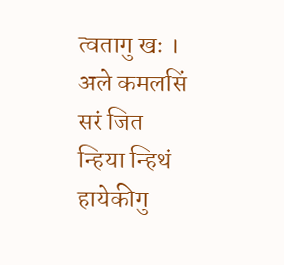त्वतागु खः । अले कमलसिं सरं जित न्हिया न्हिथं हायेकीगु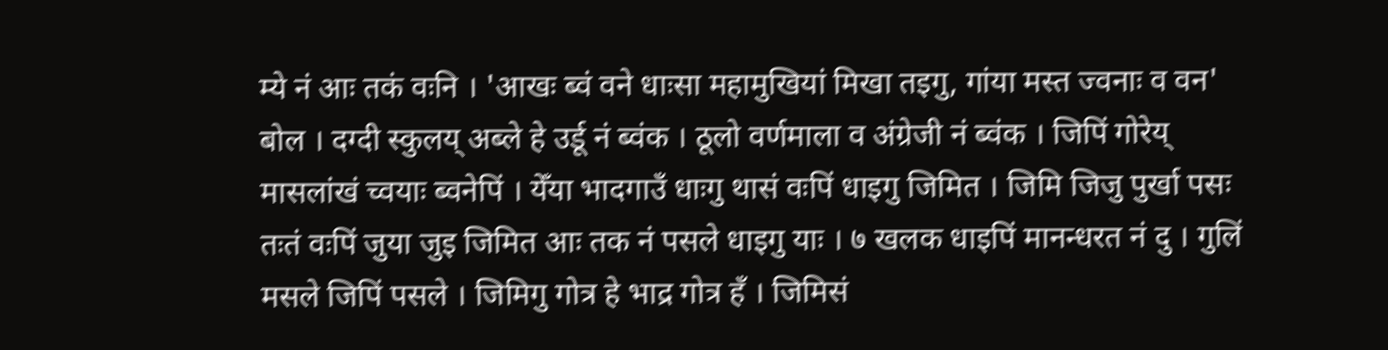म्ये नं आः तकं वःनि । 'आखः ब्वं वने धाःसा महामुखियां मिखा तइगु, गांया मस्त ज्वनाः व वन' बोल । दग्दी स्कुलय् अब्ले हे उर्डू नं ब्वंक । ठूलो वर्णमाला व अंग्रेजी नं ब्वंक । जिपिं गोरेय् मासलांखं च्वयाः ब्वनेपिं । येँया भादगाउँ धाःगु थासं वःपिं धाइगु जिमित । जिमि जिजु पुर्खा पसः तःतं वःपिं जुया जुइ जिमित आः तक नं पसले धाइगु याः । ७ खलक धाइपिं मानन्धरत नं दु । गुलिं मसले जिपिं पसले । जिमिगु गोत्र हे भाद्र गोत्र हँ । जिमिसं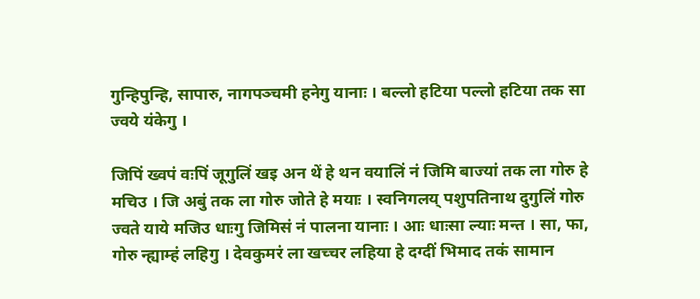गुन्हिपुन्हि, सापारु, नागपञ्चमी हनेगु यानाः । बल्लो हटिया पल्लो हटिया तक सा ज्वये यंकेगु ।

जिपिं ख्वपं वःपिं जूगुलिं खइ अन थें हे थन वयालिं नं जिमि बाज्यां तक ला गोरु हे मचिउ । जि अबुं तक ला गोरु जोते हे मयाः । स्वनिगलय् पशुपतिनाथ दुगुलिं गोरु ज्वते याये मजिउ धाःगु जिमिसं नं पालना यानाः । आः धाःसा ल्याः मन्त । सा, फा, गोरु न्ह्याम्हं लहिगु । देवकुमरं ला खच्चर लहिया हे दग्दीं भिमाद तकं सामान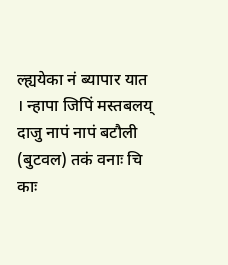ल्ह्ययेका नं ब्यापार यात । न्हापा जिपिं मस्तबलय् दाजु नापं नापं बटौली (बुटवल) तकं वनाः चि काः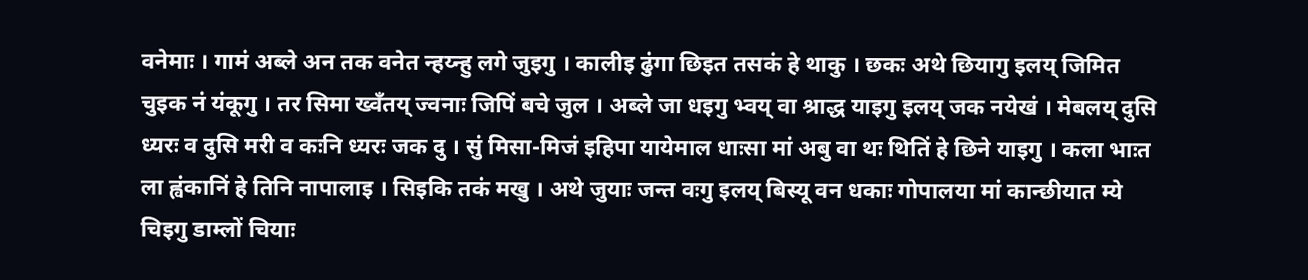वनेमाः । गामं अब्ले अन तक वनेत न्हय्न्हु लगे जुइगु । कालीइ ढुंगा छिइत तसकं हे थाकु । छकः अथे छियागु इलय् जिमित चुइक नं यंकूगु । तर सिमा ख्वँतय् ज्वनाः जिपिं बचे जुल । अब्ले जा धइगु भ्वय् वा श्राद्ध याइगु इलय् जक नयेखं । मेबलय् दुसि ध्यरः व दुसि मरी व कःनि ध्यरः जक दु । सुं मिसा-मिजं इहिपा यायेमाल धाःसा मां अबु वा थः थितिं हे छिने याइगु । कला भाःत ला ह्वंकानिं हे तिनि नापालाइ । सिइकि तकं मखु । अथे जुयाः जन्त वःगु इलय् बिस्यू वन धकाः गोपालया मां कान्छीयात म्ये चिइगु डाम्लों चियाः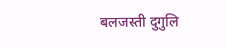बलजस्ती दुगुलि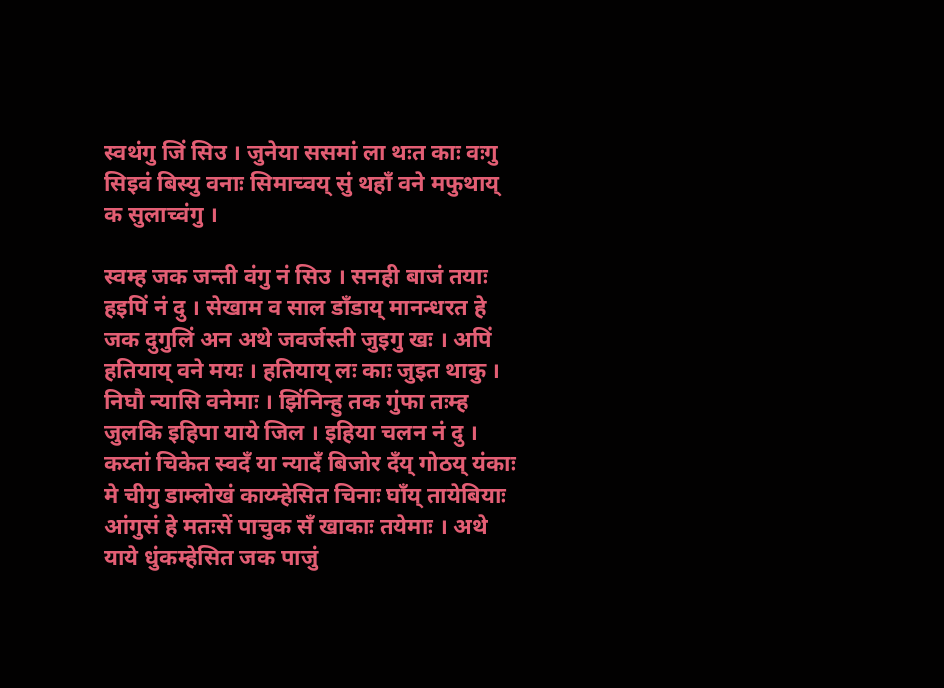स्वथंगु जिं सिउ । जुनेया ससमां ला थःत काः वःगु सिइवं बिस्यु वनाः सिमाच्वय् सुं थहाँ वने मफुथाय् क सुलाच्वंगु ।

स्वम्ह जक जन्ती वंगु नं सिउ । सनही बाजं तयाः हइपिं नं दु । सेखाम व साल डाँडाय् मानन्धरत हे जक दुगुलिं अन अथे जवर्जस्ती जुइगु खः । अपिं हतियाय् वने मयः । हतियाय् लः काः जुइत थाकु । निघौ न्यासि वनेमाः । झिंनिन्हु तक गुंफा तःम्ह जुलकि इहिपा याये जिल । इहिया चलन नं दु । कय्तां चिकेत स्वदँ या न्यादँ बिजोर दँय् गोठय् यंकाः मे चीगु डाम्लोखं काय्म्हेसित चिनाः घाँय् तायेबियाः आंगुसं हे मतःसें पाचुक सँ खाकाः तयेमाः । अथे याये धुंकम्हेसित जक पाजुं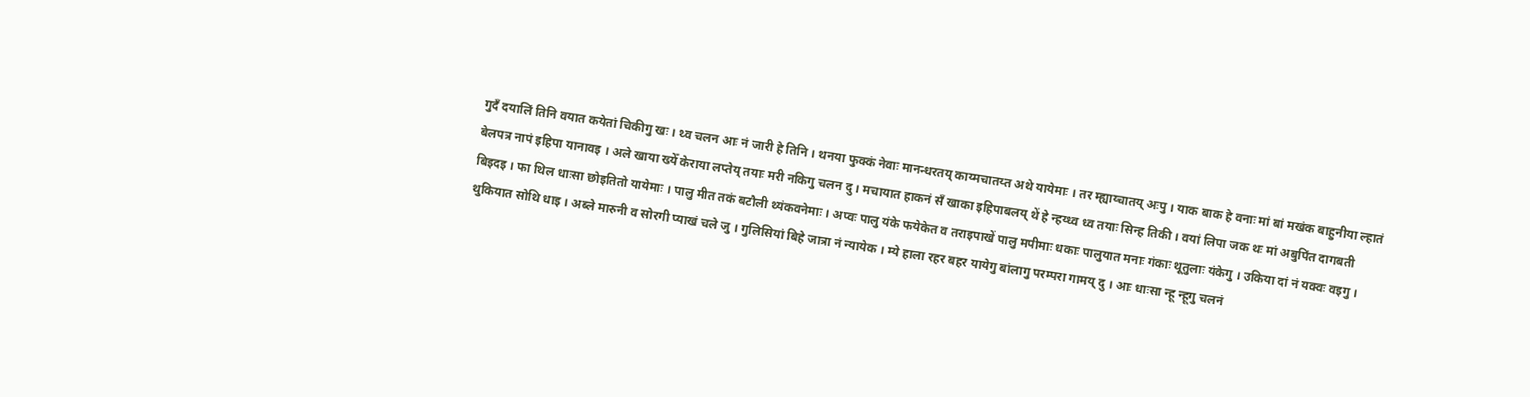गुदँ दयालिं तिनि वयात कयेतां चिकीगु खः । थ्व चलन आः नं जारी हे तिनि । थनया फुक्कं नेवाः मानन्धरतय् काय्मचातय्त अथे यायेमाः । तर म्ह्याय्चातय् अःपु । याक बाक हे वनाः मां बां मखंक बाहुनीया ल्हातं बेलपत्र नापं इहिपा यानावइ । अले खाया ख्येँ केराया लप्तेय् तयाः मरी नकिगु चलन दु । मचायात हाकनं सँ खाका इहिपाबलय् थें हे न्हय्ध्व ध्व तयाः सिन्ह तिकी । वयां लिपा जक थः मां अबुपिंत दागबती बिइदइ । फा थिल धाःसा छोइतितो यायेमाः । पालु मीत तकं बटौली थ्यंकवनेमाः । अप्वः पालु यंके फयेकेत व तराइपाखें पालु मपीमाः धकाः पालुयात मनाः गंकाः थूतुलाः यंकेगु । उकिया दां नं यक्वः वइगु । थुकियात सोथि धाइ । अब्ले मारुनी व सोरगी प्याखं चले जु । गुलिसियां बिहे जात्रा नं न्यायेक । म्ये हाला रहर बहर यायेगु बांलागु परम्परा गामय् दु । आः धाःसा न्हू न्हूगु चलनं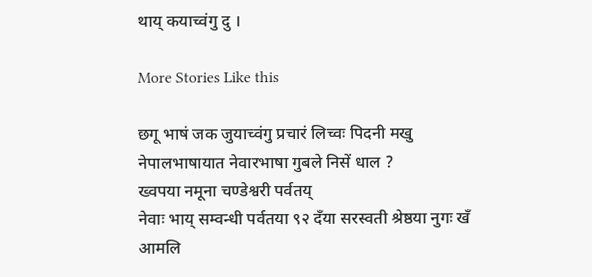थाय् कयाच्वंगु दु ।

More Stories Like this

छगू भाषं जक जुयाच्वंगु प्रचारं लिच्वः पिदनी मखु
नेपालभाषायात नेवारभाषा गुबले निसें धाल ?
ख्वपया नमूना चण्डेश्वरी पर्वतय्
नेवाः भाय् सम्वन्धी पर्वतया ९२ दँया सरस्वती श्रेष्ठया नुगः खँ
आमलि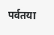पर्वतया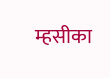म्हसीका